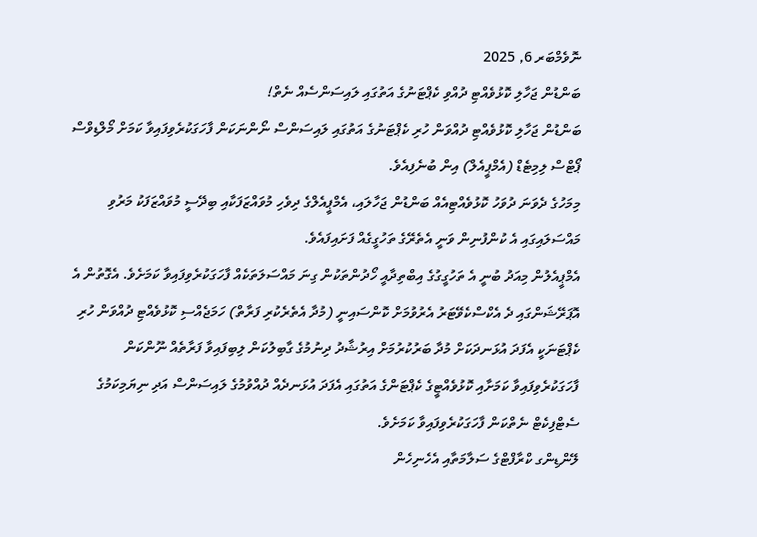ނޮވެމްބަރ 6, 2025
ބަންޑުން ޖަހާލި ކޮޅުވެއްޓި ދުއްވި ކެޕްޓަނުގެ އަތުގައި ލައިސަންސެއް ނެތް!
ބަންޑުން ޖަހާލި ކޮޅުވެއްޓި ދުއްވަން ހުރި ކެޕްޓަނުގެ އަތުގައި ލައިސަންސް ނޯންނަކަން ފާހަގަކުރެވިފައިވާ ކަމަށް މޯލްޑިވްސް ޕޯޓްސް ލިމިޓެޑް (އެމްޕީއެލް) އިން ބުނެފިއެވެ.
މިމަހުގެ ދެވަނަ ދުވަހު ކޮޅުވެއްޓިއެއް ބަންޑުން ޖަހާލައި، އެމްޕީއެލްގެ ދިވެހި މުވައްޒަފަކާއި ބިދޭސީ މުވައްޒަފަކު މަރުވި މައްސަލައިގައި އެ ކުންފުނިން ވަނީ އެތެރޭގެ ތަހުގީގެއް ފަށައިފައެވެ.
އެމްޕީއެލުން މިއަދު ބުނީ އެ ތަހުގީގުގެ އިބްތިދާއީ ހޯދުންތަކުން ގިނަ މައްސަލަތަކެއް ފާހަގަކުރެވިފައިވާ ކަމަށެވެ. އެގޮތުން އެ އޮޕަރޭޝަންގައި ދެ އެކްސްކެވޭޓަރު އެރުވުމަށް ކޮންސައިނީ (މުދާ އެތެރެކުރި ފަރާތް) ހަމަޖެއްސި ކޮޅުވެއްޓި ދުއްވަން ހުރި ކެޕްޓަނަކީ އެފަދަ އުޅަނދަކަށް މުދާ ބަރުކުރުމަށް އިރުޝާދު ދިނުމުގެ ގާބިލުކަން ލިބިފައިވާ ފަރާތެއް ނޫންކަން ފާހަގަކުރެވިފައިވާ ކަމަށާއި ކޮޅުވެއްޓީގެ ކެޕްޓަންގެ އަތުގައި އެފަދަ އުޅަނދެއް ދުއްވުމުގެ ލައިސަންސް އަދި ނިޔަމިކަމުގެ ސެޓްފިކެޓް ނެތްކަން ފާހަގަކުރެވިފައިވާ ކަމަށެވެ.
ލޭންޑިންގ ކްރާފްޓްގެ ސަލާމަތާއި އެހެނިހެން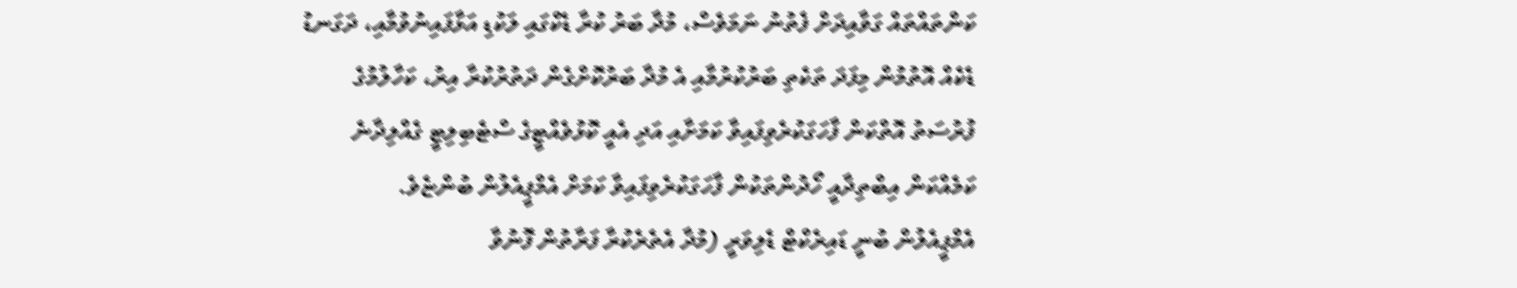ކަންތައްތައް ގަވާއިދަށް ފެތުނު ނަމަވެސް، މުދާ ބަރު ކުރާ ޑެކްގައި ލަކުޑި އަޅާފައިނުވުމާއި، ދަގަނޑު ޑެކެއް އޮތުމުން މިފަދަ ތަކެތި ބަރުކުރުމާއި އެ މުދާ ބަރުކޮށްގެން ދަތުރުކުރާ އިރު، ކަހާލުމުގެ ފުރުސަތު އޮތްކަން ފާހަގަކުރެވިފައިވާ ކަމަށާއި އަދި އެއީ ކޮޅުވެއްޓީގެ ސްޓެބިލިޓީ ގެއްލިދާނެ ކަމެއްކަން އިބްތިދާއީ ހޯދުންތަކުން ފާހަގަކުރެވިފައިވާ ކަމަށް އެމްޕީއެލުން ބުންޏެވެ.
އެމްޕީއެލުން ބުނީ ޑައިރެކްޓް ޑެލިވަރީ (މުދާ އެތެރެކުރާ ފަރާތުން ފޮނުވާ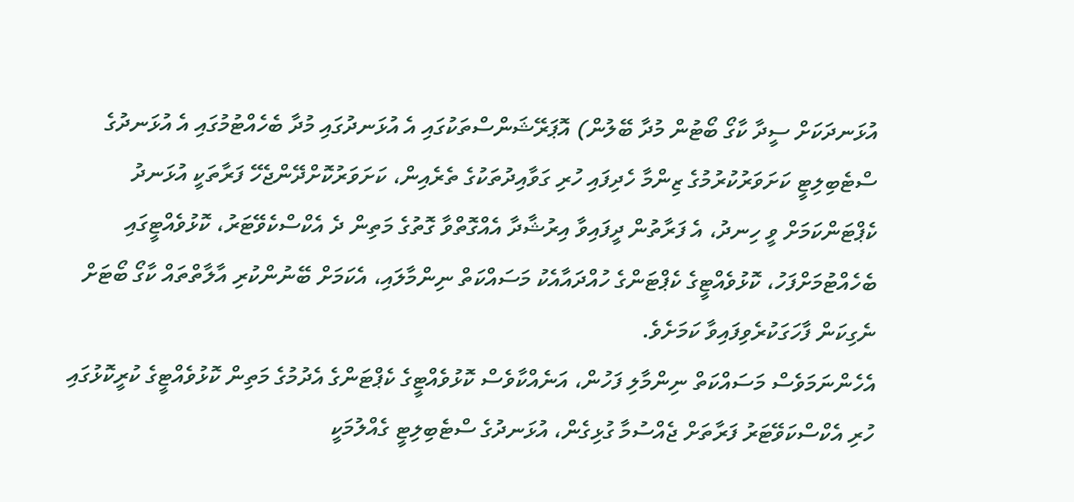އުޅަނދަކަށް ސީދާ ކާގޯ ބޯޓުން މުދާ ބޭލުން) އޮޕަރޭޝަންސްތަކުގައި އެ އުޅަނދުގައި މުދާ ބެހެއްޓުމުގައި އެ އުޅަނދުގެ ސްޓެބިލިޓީ ކަށަވަރުކުރުމުގެ ޒިންމާ ހެދިފައި ހުރި ގަވާއިދުތަކުގެ ތެރެއިން، ކަށަވަރުކޮށްދޭންޖެހޭ ފަރާތަކީ އުޅަނދު ކެޕްޓަންކަމަށް ވީ ހިނދު، އެ ފަރާތުން ދީފައިވާ އިރުޝާދާ އެއްގޮތްވާ ގޮތުގެ މަތިން ދެ އެކްސްކެވޭޓަރު، ކޮޅުވެއްޓީގައި ބެހެއްޓުމަށްފަހު، ކޮޅުވެއްޓީގެ ކެޕްޓަންގެ ހުއްދައާއެކު މަސައްކަތް ނިންމާލައި، އެކަމަށް ބޭނުންކުރި އާލާތްތައް ކާގޯ ބޯޓަށް ނެގިކަން ފާހަގަކުރެވިފައިވާ ކަމަށެވެ.
އެހެންނަމަވެސް މަސައްކަތް ނިންމާލި ފަހުން، އަނެއްކާވެސް ކޮޅުވެއްޓީގެ ކެޕްޓަންގެ އެދުމުގެ މަތިން ކޮޅުވެއްޓީގެ ކުރީކޮޅުގައި ހުރި އެކްސްކަވޭޓަރު ފަރާތަށް ޖެއްސުމާ ގުޅިގެން، އުޅަނދުގެ ސްޓެބިލިޓީ ގެއްލުމަކީ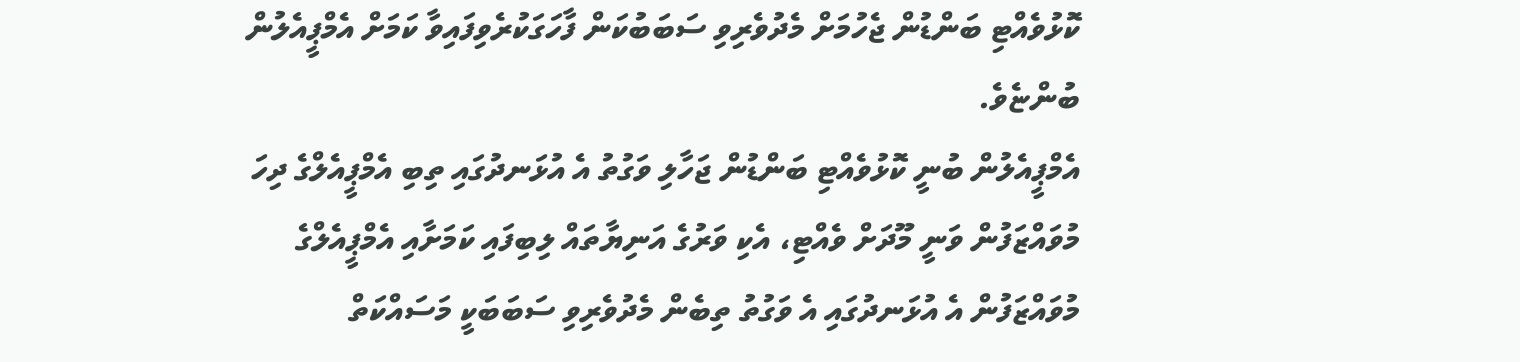ކޮޅުވެއްޓި ބަންޑުން ޖެހުމަށް މެދުވެރިވި ސަބަބުކަން ފާހަގަކުރެވިފައިވާ ކަމަށް އެމްޕީއެލުން ބުންޏެވެ.
އެމްޕީއެލުން ބުނީ ކޮޅުވެއްޓި ބަންޑުން ޖަހާލި ވަގުތު އެ އުޅަނދުގައި ތިބި އެމްޕީއެލްގެ ދިހަ މުވައްޒަފުން ވަނީ މޫދަށް ވެއްޓި، އެކި ވަރުގެ އަނިޔާތައް ލިބިފައި ކަމަށާއި އެމްޕީއެލްގެ މުވައްޒަފުން އެ އުޅަނދުގައި އެ ވަގުތު ތިބެން މެދުވެރިވި ސަބަބަކީ މަސައްކަތް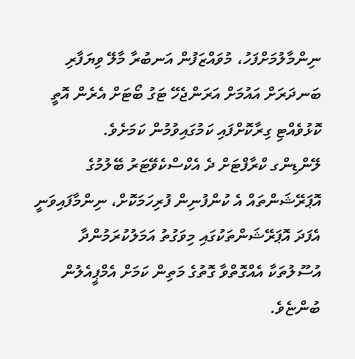ނިންމާލުމަށްފަހު، މުވައްޒަފުން އަނބުރާ މާލޭ ވިޔަފާރި ބަނދަރަށް އައުމަށް އަރަންޖެހޭ ޓަގު ބޯޓަށް އެރެން އޮތީ ކޮޅުވެއްޓި ގިރާކޮށްފައި ކަމުގައިވުމުން ކަމަށެވެ.
ލޭންޑިންގ ކްރާފްޓަށް ދެ އެކްސްކެވޭޓަރު ބޭލުމުގެ އޮޕަރޭޝަންތައް އެ ކުންފުނިން ފުރިހަމަކޮށް، ނިންމާފައިވަނީ އެފަދަ އޮޕަރޭޝަންތަކުގައި މިވަގުތު އަމަލުކުރަމުންދާ އުސޫލުތަކާ އެއްގޮތްވާ ގޮތުގެ މަތިން ކަމަށް އެމްޕީއެލުން ބުންޏެވެ.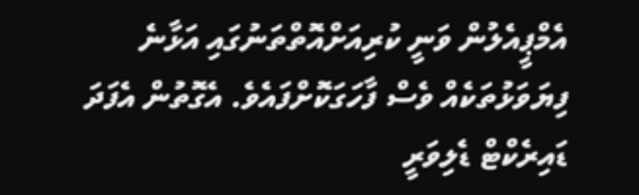އެމްޕީއެލުން ވަނީ ކުރިއަށްއޮތްތަނުގައި އަޅާނެ ފިޔަވަޅުތަކެއް ވެސް ފާހަގަކޮށްފައެވެ. އެގޮތުން އެފަދަ ޑައިރެކްޓް ޑެލިވަރީ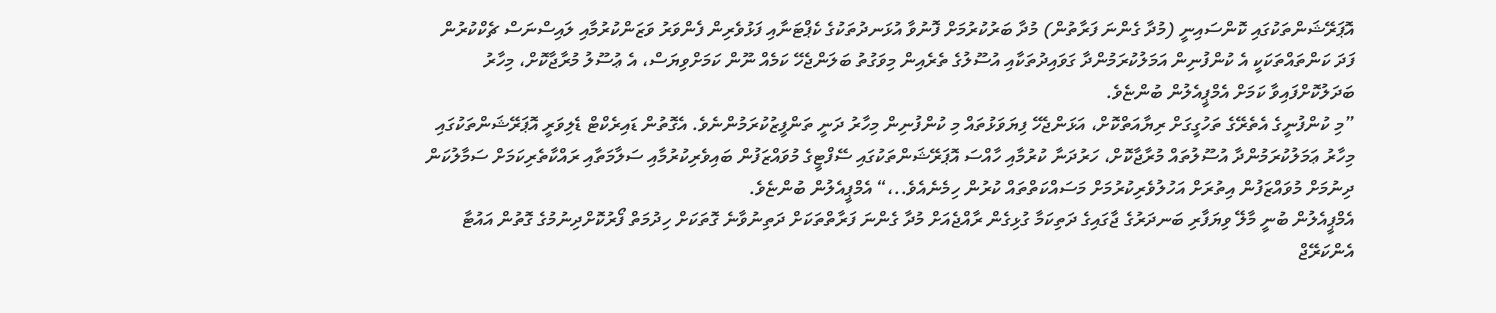އޮޕަރޭޝަންތަކުގައި ކޮންސައިނީ (މުދާ ގެންނަ ފަރާތުން) މުދާ ބަރުކުރުމަށް ފޮނުވާ އުޅަނދުތަކުގެ ކެޕްޓަނާއި ފަޅުވެރިން ފެންވަރު ވަޒަންކުރުމާއި ލައިސްނަސް ޗެކްކުރުން ފަދަ ކަންތައްތަކަކީ އެ ކުންފުނިން އަމަލުކުރަމުންދާ ގަވައިދުތަކާއި އުސޫލުގެ ތެރެއިން މިވަގުތު ބަލަންޖެހޭ ކަމެއް ނޫން ކަމަށްވިޔަސް، އެ ޢުސޫލު މުރާޖާކޮށް، މިހާރު ބަދަލުކޮށްފައިވާ ކަމަށް އެމްޕީއެލުން ބުންޏެވެ.
”މި ކުންފުނީގެ އެތެރޭގެ ތަހުގީގަށް ރިޔާއަތްކޮށް، އަޅަންޖެހޭ ފިޔަވަޅުތައް މި ކުންފުނިން މިހާރު ދަނީ ތަންފީޒުކުރަމުންނެވެ. އެގޮތުން ޑައިރެކްޓް ޑެލިވަރީ އޮޕަރޭޝަންތަކުގައި މިހާރު ޢަމަލުކުރަމުންދާ އުސޫލުތައް މުރާޖާކޮށް، ހަރުދަނާ ކުރުމާއި ހާއްސަ އޮޕަރޭޝަންތަކުގައި ސޭފްޓީގެ މުވައްޒަފުން ބައިވެރިކުރުމާއި ސަލާމަތާއި ރައްކާތެރިކަމަށް ސަމާލުކަން ދިނުމަށް މުވައްޒަފުން އިތުރަށް އަހުލުވެރިކުރުމަށް މަސައްކަތްތައް ކުރުން ހިމެނެއެވެ..،“ އެމްޕީއެލުން ބުންޏެވެ.
އެމްޕީއެލުން ބުނީ މާލޭ ވިޔަފާރި ބަނދަރުގެ ޖާގައިގެ ދަތިކަމާ ގުޅިގެން ރާއްޖެއަށް މުދާ ގެންނަ ފަރާތްތަކަށް ދަތިނުވާނެ ގޮތަކަށް ހިދުމަތް ފޯރުކޮށްދިނުމުގެ ގޮތުން އައުޓާ އެންކަރޭޖް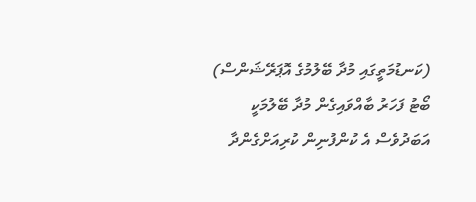(ކަނޑުމަތީގައި މުދާ ބޭލުމުގެ އޮޕަރޭޝަންސް) ބޯޓު ފަހަރު ބާއްވައިގެން މުދާ ބޭލުމަކީ އަބަދުވެސް އެ ކުންފުނިން ކުރިއަށްގެންދާ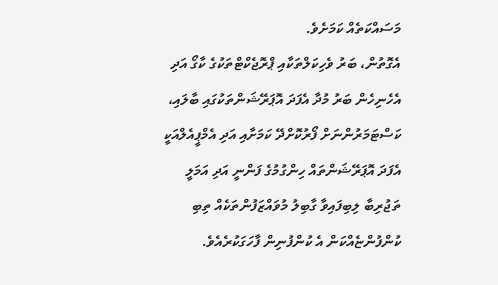މަސައްކަތެއް ކަމަށެވެ.
އެގޮތުން، ބަރު ވެހިކަލްތަކާއި ޕްރޮޖެކްޓްތަކުގެ ކާގޯ އަދި އެހެނިހެން ބަރު މުދާ އެފަދަ އޮޕަރޭޝަންތަކުގައި ބާލައި، ކަސްޓަމަރުންނަށް ފޯރުކޮށްދޭ ކަމަށާއި އަދި އެމްޕީއެލްއަކީ އެފަދަ އޮޕަރޭޝަންތައް ހިންގުމުގެ ފަންނީ އަދި އަމަލީ ތަޖުރިބާ ލިބިފައިވާ ގާބިލު މުވައްޒަފުންތަކެއް ތިބި ކުންފުންޏެއްކަން އެ ކުންފުނިން ފާހަގަކުރެއެވެ.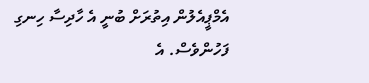އެމްޕީއެލުން އިތުރަށް ބުނީ އެ ހާދިސާ ހިނގި ފަހުންވެސް. އެ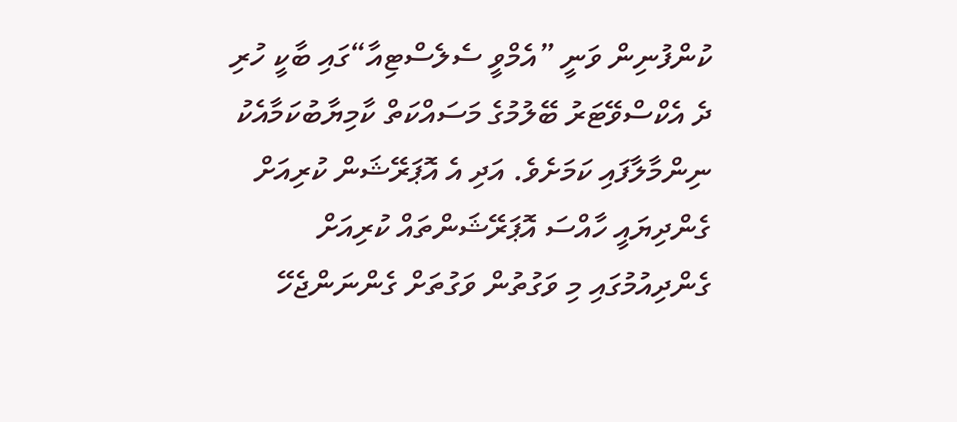ކުންފުނިން ވަނީ ”އެމްވީ ސެލެސްޓިއާ“ގައި ބާކީ ހުރި ދެ އެކްސްވޭޓަރު ބޭލުމުގެ މަސައްކަތް ކާމިޔާބުކަމާއެކު ނިންމާލާފައި ކަމަށެވެ. އަދި އެ އޮޕަރޭޝަން ކުރިއަށް ގެންދިޔައީ ހާއްސަ އޮޕަރޭޝަންތައް ކުރިއަށް ގެންދިއުމުގައި މި ވަގުތުން ވަގުތަށް ގެންނަންޖެހޭ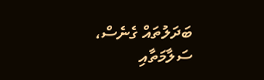ބަދަލުތައް ގެނެސް، ސަލާމަތާއި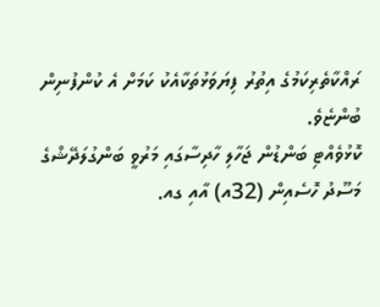ރައްކާތެރިކަމުގެ އިތުރު ފިޔަވަޅުތަކާއެކު ކަމަށް އެ ކުންފުނިން ބުންޏެވެ.
ކޮޅުވެއްޓި ބަންޑުން ޖަހާލި ހާދިސާގައި މަރުވީ ބަންގުލަދޭޝްގެ މަސޫދު ހޮސެއިން (32އ) އާއި ގއ.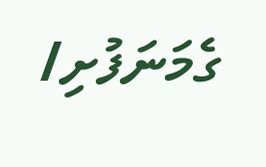ގެމަނަފުށި/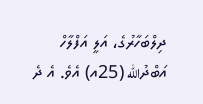ދިލްބަހާރުގެ، އަލީ އަފްލާހް އަބްދުالله (25އ) އެވެ. އެ ދެ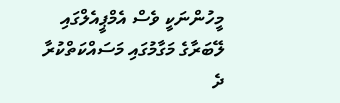މީހުންނަކީ ވެސް އެމްޕީއެލްގައި ލޭބަރާގެ މަގާމުގައި މަސައްކަތްކުރާ ދެ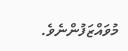މުވައްޒަފުންނެވެ.